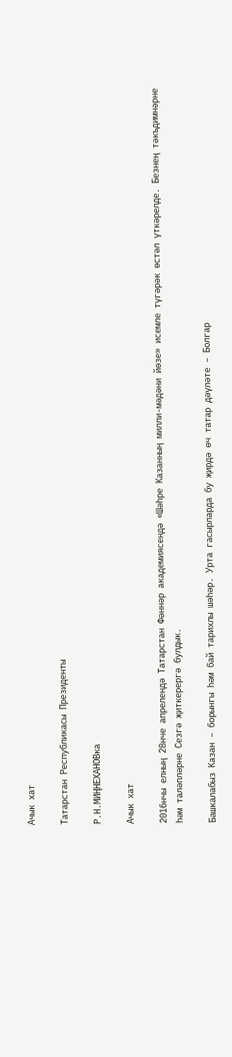Ачык хат

Татарстан Республикасы Президенты

Р.Н.МИҢНЕХАНОВка

Ачык хат

2016нчы елның 28нче апрелендә Татарстан Фәннәр академиясендә «Шәһре Казанның милли-мәдәни йөзе» исемле түгәрәк өстәл үткәрелде. Безнең тәкъдимнәрне һәм таләпләрне Сезгә җиткерергә булдык.

Башкалабыз Казан – борынгы һәм бай тарихлы шәһәр. Урта гасырларда бу җирдә өч татар дәүләте – Болгар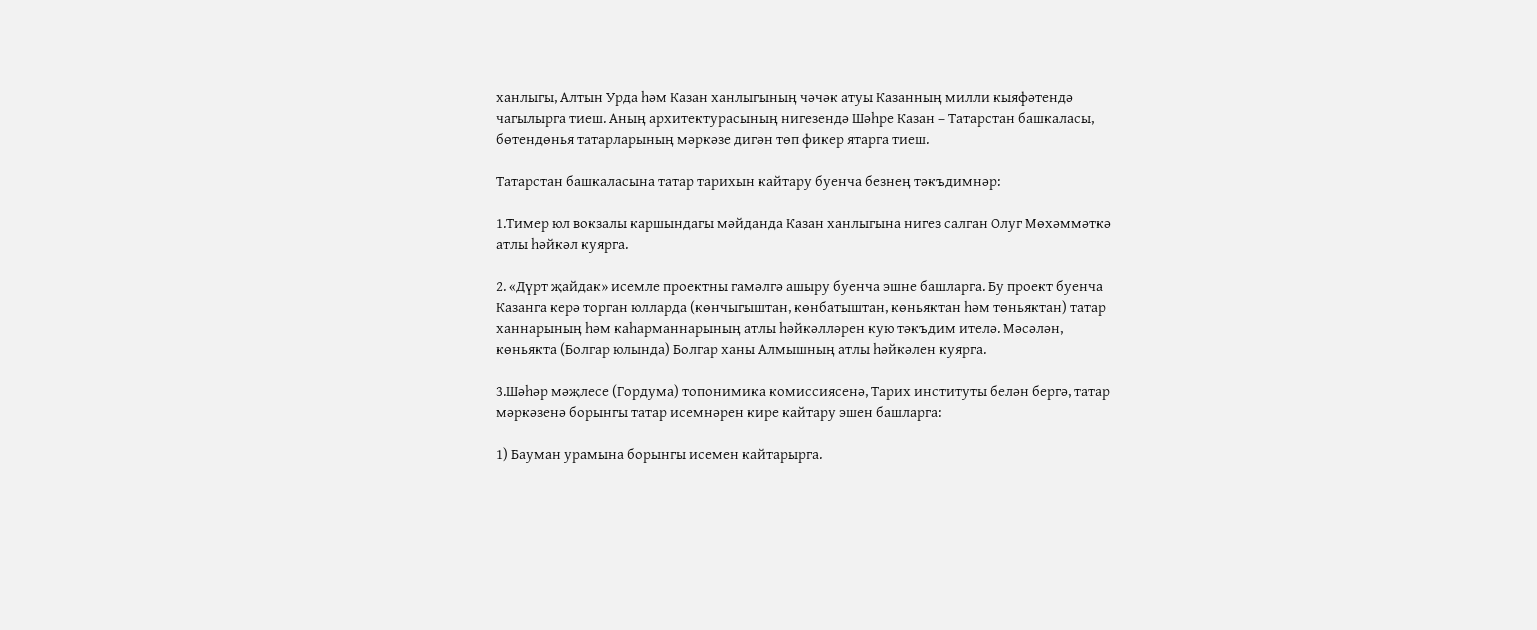ханлыгы, Алтын Урда һәм Казан ханлыгының чәчәк атуы Казанның милли кыяфәтендә чагылырга тиеш. Аның архитектурасының нигезендә Шәһре Казан – Татарстан башкаласы, бөтендөнья татарларының мәркәзе дигән төп фикер ятарга тиеш.

Татарстан башкаласына татар тарихын кайтару буенча безнең тәкъдимнәр:

1.Тимер юл вокзалы каршындагы мәйданда Казан ханлыгына нигез салган Олуг Мөхәммәткә атлы һәйкәл куярга.

2. «Дүрт җайдак» исемле проектны гамәлгә ашыру буенча эшне башларга. Бу проект буенча Казанга керә торган юлларда (көнчыгыштан, көнбатыштан, көньяктан һәм төньяктан) татар ханнарының һәм каһарманнарының атлы һәйкәлләрен кую тәкъдим ителә. Мәсәлән, көньякта (Болгар юлында) Болгар ханы Алмышның атлы һәйкәлен куярга.

3.Шәһәр мәҗлесе (Гордума) топонимика комиссиясенә, Тарих институты белән бергә, татар мәркәзенә борынгы татар исемнәрен кире кайтару эшен башларга:

1) Бауман урамына борынгы исемен кайтарырга.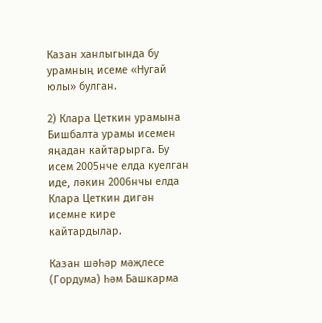Казан ханлыгында бу урамның исеме «Нугай юлы» булган.

2) Клара Цеткин урамына Бишбалта урамы исемен яңадан кайтарырга. Бу исем 2005нче елда куелган иде, ләкин 2006нчы елда Клара Цеткин дигән исемне кире кайтардылар.

Казан шәһәр мәҗлесе (Гордума) һәм Башкарма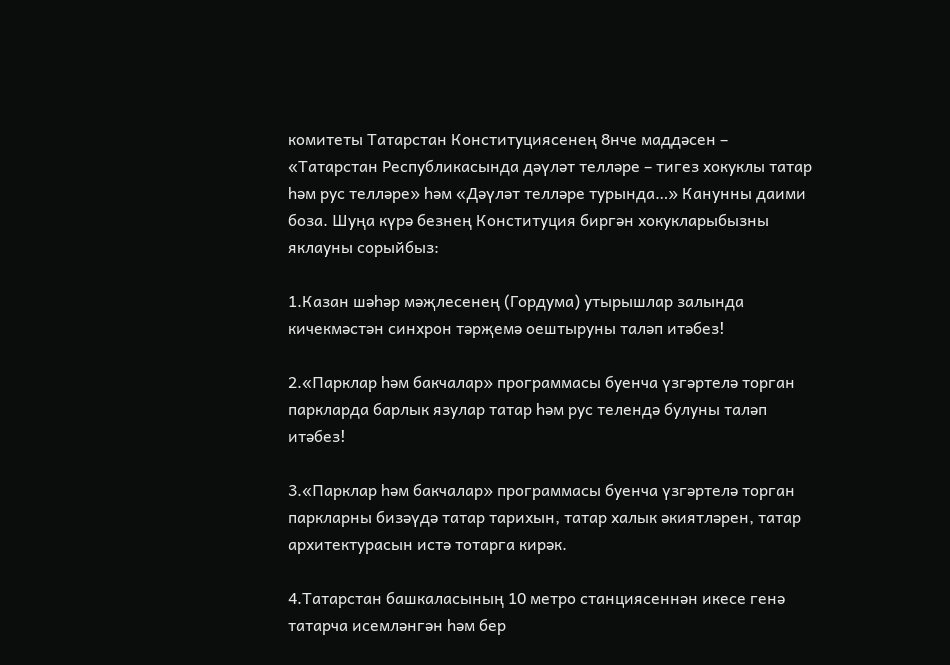комитеты Татарстан Конституциясенең 8нче маддәсен – «Татарстан Республикасында дәүләт телләре – тигез хокуклы татар һәм рус телләре» һәм «Дәүләт телләре турында…» Канунны даими боза. Шуңа күрә безнең Конституция биргән хокукларыбызны яклауны сорыйбыз:

1.Казан шәһәр мәҗлесенең (Гордума) утырышлар залында кичекмәстән синхрон тәрҗемә оештыруны таләп итәбез!

2.«Парклар һәм бакчалар» программасы буенча үзгәртелә торган паркларда барлык язулар татар һәм рус телендә булуны таләп итәбез!

3.«Парклар һәм бакчалар» программасы буенча үзгәртелә торган паркларны бизәүдә татар тарихын, татар халык әкиятләрен, татар архитектурасын истә тотарга кирәк.

4.Татарстан башкаласының 10 метро станциясеннән икесе генә татарча исемләнгән һәм бер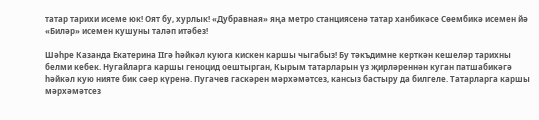татар тарихи исеме юк! Оят бу, хурлык! «Дубравная» яңа метро станциясенә татар ханбикәсе Сөембикә исемен йә «Биләр» исемен кушуны таләп итәбез!

Шәһре Казанда Екатерина IIгә һәйкәл куюга кискен каршы чыгабыз! Бу тәкъдимне керткән кешеләр тарихны белми кебек. Нугайларга каршы геноцид оештырган, Кырым татарларын үз җирләреннән куган патшабикәгә һәйкәл кую нияте бик сәер күренә. Пугачев гаскәрен мәрхәмәтсез, кансыз бастыру да билгеле. Татарларга каршы мәрхәмәтсез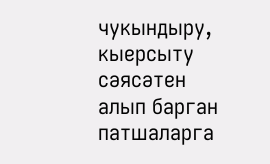чукындыру, кыерсыту сәясәтен алып барган патшаларга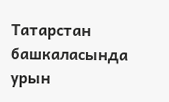Татарстан башкаласында урын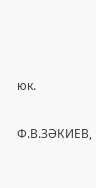юк.

Ф.В.ЗӘКИЕВ,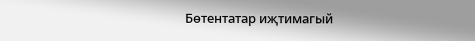Бөтентатар иҗтимагый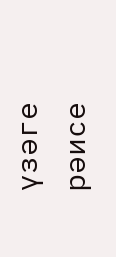үзәге рәисе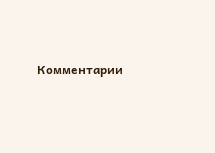Комментарии